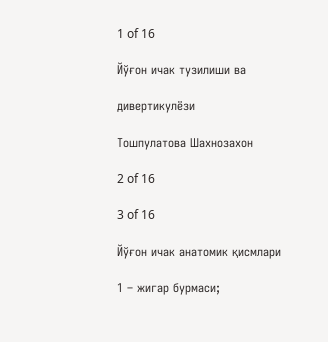1 of 16

Йўғон ичак тузилиши ва

дивертикулёзи

Тошпулатова Шахнозахон

2 of 16

3 of 16

Йўғон ичак анатомик қисмлари

1 – жигар бурмаси;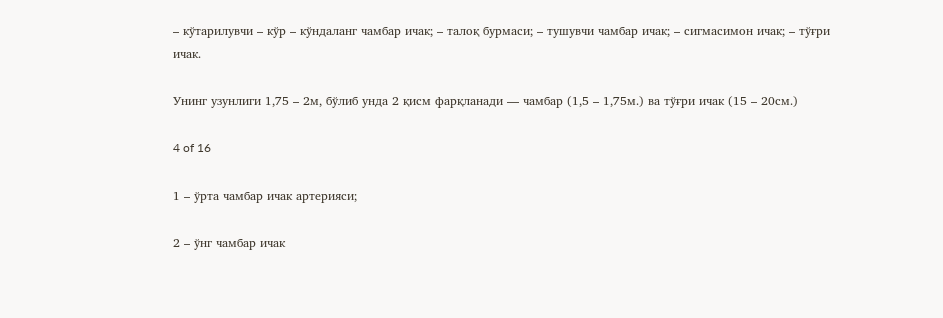– кўтарилувчи – кўр – кўндаланг чамбар ичак; – талоқ бурмаси; – тушувчи чамбар ичак; – сигмасимон ичак; – тўғри ичак.

Унинг узунлиги 1,75 – 2м, бўлиб унда 2 қисм фарқланади — чамбар (1,5 – 1,75м.) ва тўғри ичак (15 – 20см.)

4 of 16

1 – ўрта чамбар ичак артерияси;

2 – ўнг чамбар ичак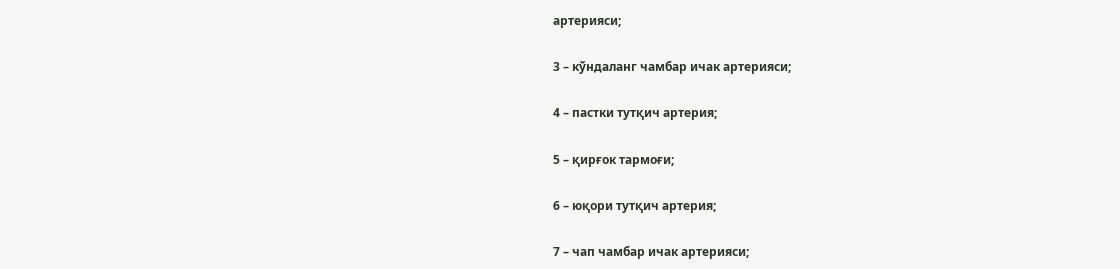артерияси;

3 – кўндаланг чамбар ичак артерияси;

4 – пастки тутқич артерия;

5 – қирғок тармоғи;

6 – юқори тутқич артерия;

7 – чап чамбар ичак артерияси;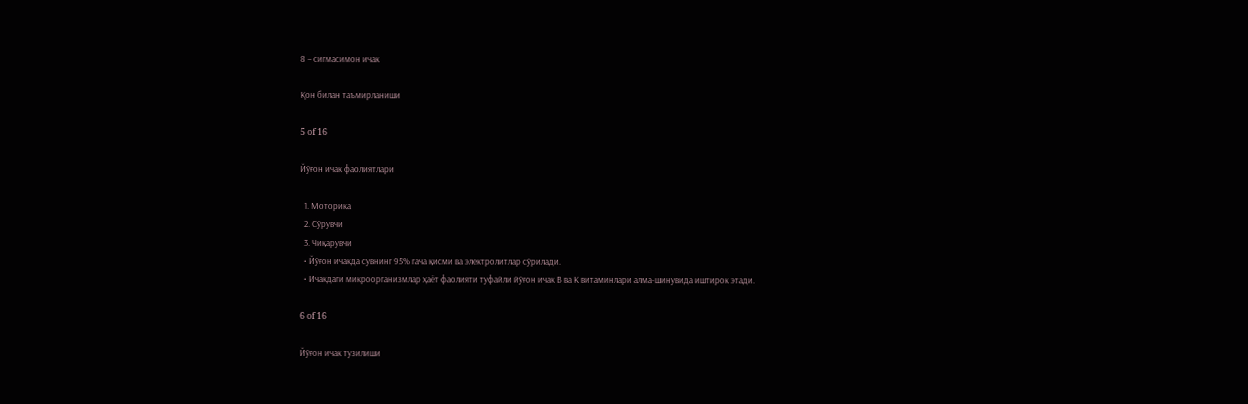8 – сигмасимон ичак

Қон билан таъмирланиши

5 of 16

Йўғон ичак фаолиятлари

  1. Моторика
  2. Сўрувчи
  3. Чиқарувчи
  • Йўғон ичакда сувнинг 95% гача қисми ва электролитлар сўрилади.
  • Ичакдаги микроорганизмлар ҳаёт фаолияти туфайли йўғон ичак В ва К витаминлари алма-шинувида иштирок этади.

6 of 16

Йўғон ичак тузилиши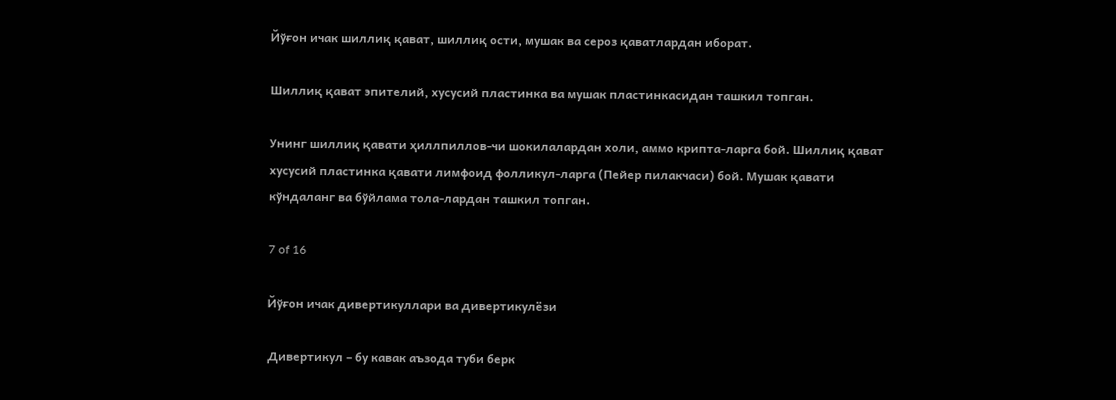Йўғон ичак шиллиқ қават, шиллиқ ости, мушак ва сероз қаватлардан иборат.

Шиллиқ қават эпителий, хусусий пластинка ва мушак пластинкасидан ташкил топган.

Унинг шиллиқ қавати ҳиллпиллов-чи шокилалардан холи, аммо крипта-ларга бой. Шиллиқ қават хусусий пластинка қавати лимфоид фолликул-ларга (Пейер пилакчаси) бой. Мушак қавати кўндаланг ва бўйлама тола-лардан ташкил топган.

7 of 16

Йўғон ичак дивертикуллари ва дивертикулёзи

Дивертикул – бу кавак аъзода туби берк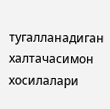тугалланадиган халтачасимон хосилалари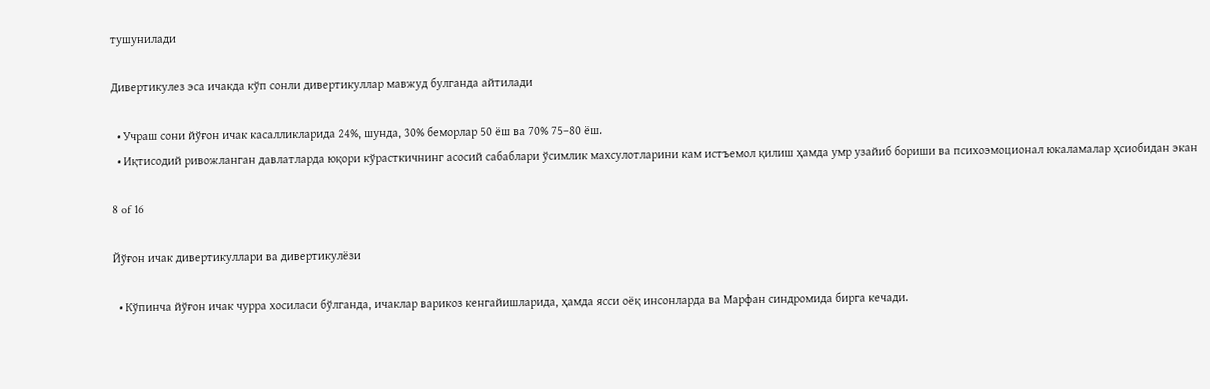тушунилади

Дивертикулез эса ичакда кўп сонли дивертикуллар мавжуд булганда айтилади

  • Учраш сони йўғон ичак касалликларида 24%, шунда, 30% беморлар 50 ёш ва 70% 75–80 ёш.
  • Иқтисодий ривожланган давлатларда юқори кўрасткичнинг асосий сабаблари ўсимлик махсулотларини кам истъемол қилиш ҳамда умр узайиб бориши ва психоэмоционал юкаламалар ҳсиобидан экан

8 of 16

Йўғон ичак дивертикуллари ва дивертикулёзи

  • Кўпинча йўғон ичак чурра хосиласи бўлганда, ичаклар варикоз кенгайишларида, ҳамда ясси оёқ инсонларда ва Марфан синдромида бирга кечади.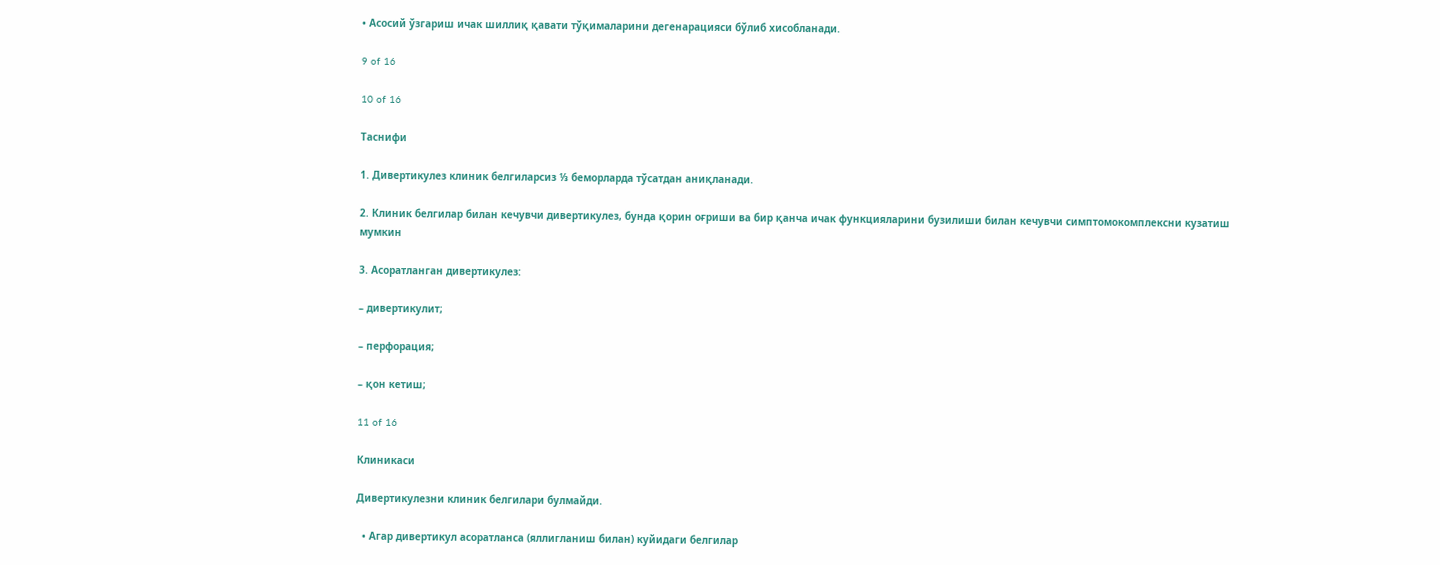• Асосий ўзгариш ичак шиллиқ қавати тўқималарини дегенарацияси бўлиб хисобланади.

9 of 16

10 of 16

Таснифи

1. Дивертикулез клиник белгиларсиз ⅓ беморларда тўсатдан аниқланади.

2. Клиник белгилар билан кечувчи дивертикулез, бунда қорин оғриши ва бир қанча ичак функцияларини бузилиши билан кечувчи симптомокомплексни кузатиш мумкин

3. Асоратланган дивертикулез:

– дивертикулит;

– перфорация;

– қон кетиш;

11 of 16

Клиникаси

Дивертикулезни клиник белгилари булмайди.

  • Агар дивертикул асоратланса (яллигланиш билан) куйидаги белгилар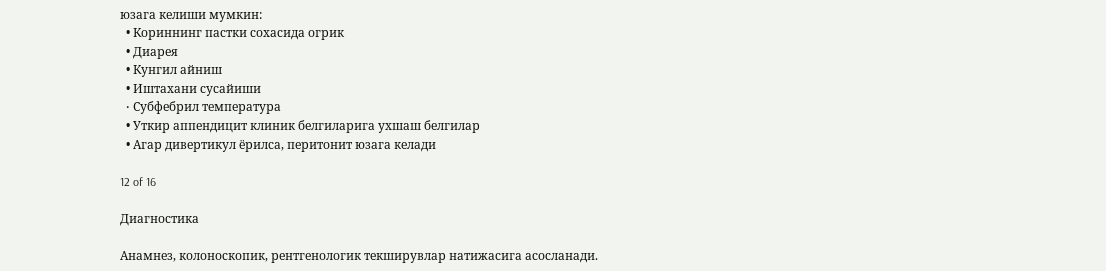юзага келиши мумкин:
  • Кориннинг пастки сохасида огрик
  • Диарея
  • Кунгил айниш
  • Иштахани сусайиши
  • Cубфебрил температура
  • Уткир аппендицит клиник белгиларига ухшаш белгилар
  • Агар дивертикул ёрилса, перитонит юзага келади

12 of 16

Диагностика

Анамнез, колоноскопик, рентгенологик текширувлар натижасига асосланади.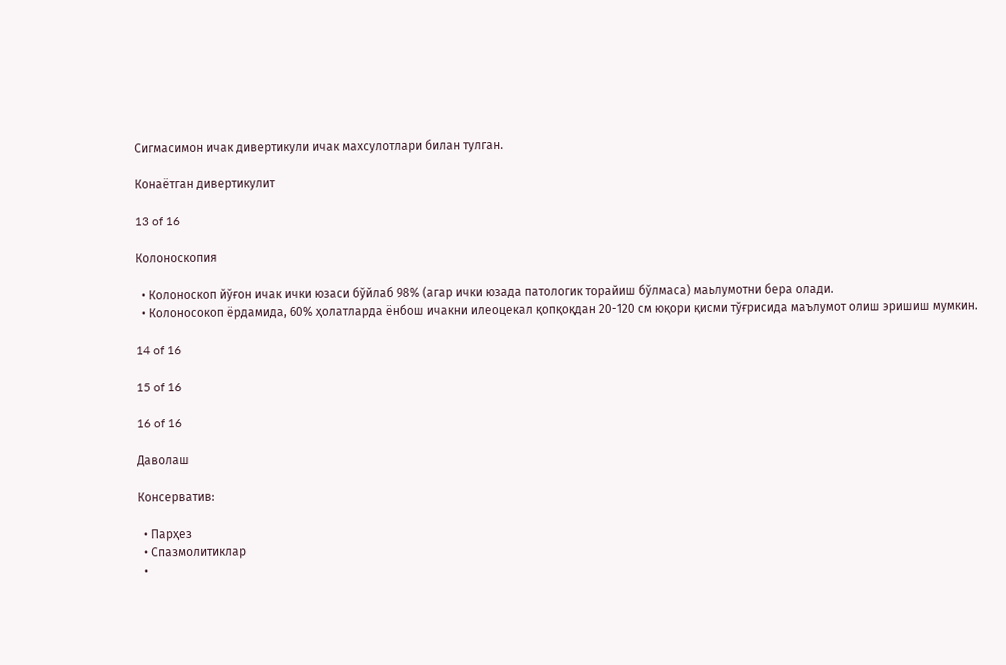Сигмасимон ичак дивертикули ичак махсулотлари билан тулган.

Конаётган дивертикулит

13 of 16

Колоноскопия

  • Колоноскоп йўғон ичак ички юзаси бўйлаб 98% (агар ички юзада патологик торайиш бўлмаса) маьлумотни бера олади.
  • Колоносокоп ёрдамида, 60% ҳолатларда ёнбош ичакни илеоцекал қопқоқдан 20-120 см юқори қисми тўғрисида маълумот олиш эришиш мумкин.

14 of 16

15 of 16

16 of 16

Даволаш

Консерватив:

  • Парҳез
  • Спазмолитиклар
  •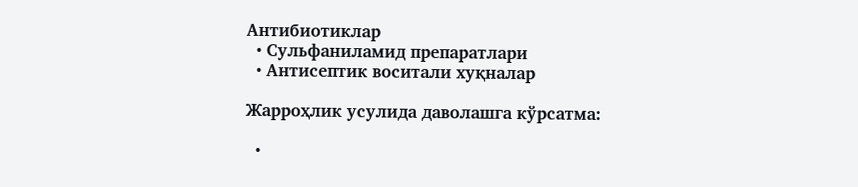Антибиотиклар
  • Сульфаниламид препаратлари
  • Антисептик воситали хуқналар

Жарроҳлик усулида даволашга кўрсатма:

  •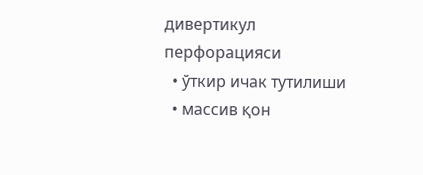дивертикул перфорацияси
  • ўткир ичак тутилиши
  • массив қон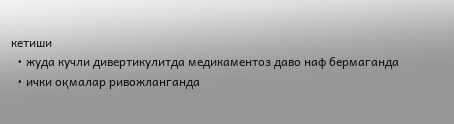кетиши
  • жуда кучли дивертикулитда медикаментоз даво наф бермаганда
  • ички оқмалар ривожланганда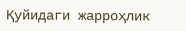Қуйидаги жарроҳлик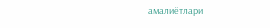амалиётлари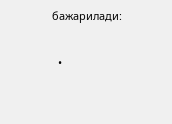бажарилади:

  •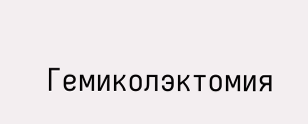Гемиколэктомия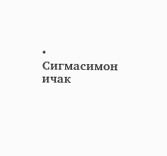• Сигмасимон ичак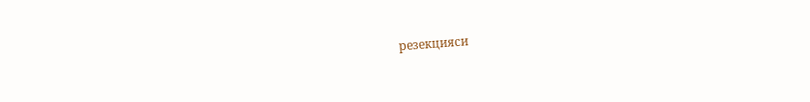резекцияси